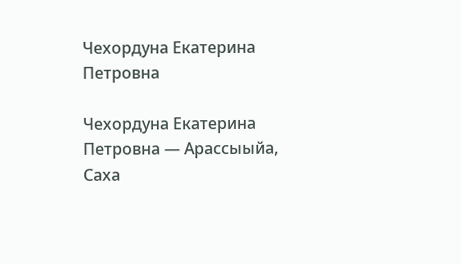Чехордуна Екатерина Петровна

Чехордуна Екатерина Петровна — Арассыыйа, Саха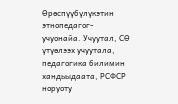Өрөспүүбүлүкэтин этнопедагог-учуонайа. Учуутал, СӨ үтүөлээх учуутала, педагогика билимин хандьыдаата, РСФСР норуоту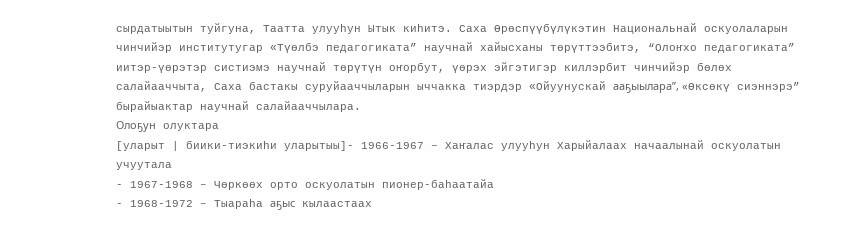сырдатыытын туйгуна, Таатта улууһун Ытык киһитэ. Саха Өрөспүүбүлүкэтин Национальнай оскуолаларын чинчийэр институтугар «Түөлбэ педагогиката” научнай хайысханы төрүттээбитэ, “Олоҥхо педагогиката” иитэр-үөрэтэр систиэмэ научнай төрүтүн оҥорбут, үөрэх эйгэтигэр киллэрбит чинчийэр бөлөх салайааччыта, Саха бастакы суруйааччыларын ыччакка тиэрдэр «Ойуунускай ааҕыылара”, «Өксөкү сиэннэрэ” бырайыактар научнай салайааччылара.
Олоҕун олуктара
[уларыт | биики-тиэкиһи уларытыы]- 1966-1967 – Хаҥалас улууһун Харыйалаах начаалынай оскуолатын учуутала
- 1967-1968 – Чөркөөх орто оскуолатын пионер-баһаатайа
- 1968-1972 – Тыараһа аҕыс кылаастаах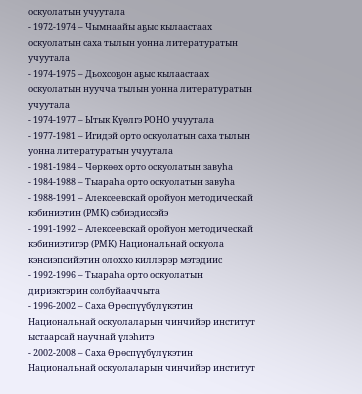оскуолатын учуутала
- 1972-1974 – Чымнаайы аҕыс кылаастаах оскуолатын саха тылын уонна литературатын учуутала
- 1974-1975 – Дьохсоҕон аҕыс кылаастаах оскуолатын нуучча тылын уонна литературатын учуутала
- 1974-1977 – Ытык Күөлгэ РОНО учуутала
- 1977-1981 – Игидэй орто оскуолатын саха тылын уонна литературатын учуутала
- 1981-1984 – Чөркөөх орто оскуолатын завуһа
- 1984-1988 – Тыараһа орто оскуолатын завуһа
- 1988-1991 – Алексеевскай оройуон методическай кэбиниэтин (РМК) сэбиэдиссэйэ
- 1991-1992 – Алексеевскай оройуон методическай кэбиниэтигэр (РМК) Национальнай оскуола кэнсиэпсийэтин олоххо киллэрэр мэтэдиис
- 1992-1996 – Тыараһа орто оскуолатын дириэктэрин солбуйааччыта
- 1996-2002 – Саха Өрөспүүбүлүкэтин Национальнай оскуолаларын чинчийэр институт ыстаарсай научнай үлэһитэ
- 2002-2008 – Саха Өрөспүүбүлүкэтин Национальнай оскуолаларын чинчийэр институт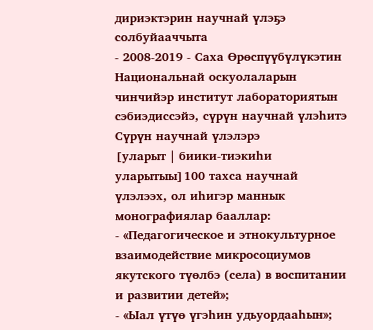дириэктэрин научнай үлэҕэ солбуйааччыта
- 2008-2019 - Саха Өрөспүүбүлүкэтин Национальнай оскуолаларын чинчийэр институт лабораториятын сэбиэдиссэйэ, сүрүн научнай үлэһитэ
Сүрүн научнай үлэлэрэ
[уларыт | биики-тиэкиһи уларытыы]100 тахса научнай үлэлээх, ол иһигэр маннык монографиялар бааллар:
- «Педагогическое и этнокультурное взаимодействие микросоциумов якутского түөлбэ (села) в воспитании и развитии детей»;
- «Ыал үтүө үгэһин удьуордааһын»;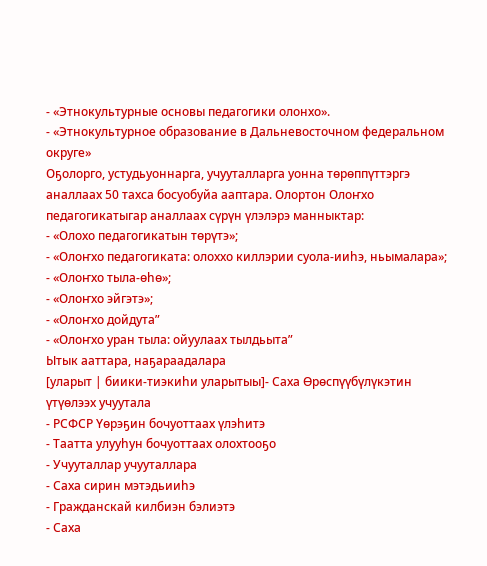- «Этнокультурные основы педагогики олонхо».
- «Этнокультурное образование в Дальневосточном федеральном округе»
Оҕолорго, устудьуоннарга, учууталларга уонна төрөппүттэргэ аналлаах 50 тахса босуобуйа ааптара. Олортон Олоҥхо педагогикатыгар аналлаах сүрүн үлэлэрэ манныктар:
- «Олохо педагогикатын төрүтэ»;
- «Олоҥхо педагогиката: олоххо киллэрии суола-ииһэ, ньымалара»;
- «Олоҥхо тыла-өһө»;
- «Олоҥхо эйгэтэ»;
- «Олоҥхо дойдута”
- «Олоҥхо уран тыла: ойуулаах тылдьыта”
Ытык ааттара, наҕараадалара
[уларыт | биики-тиэкиһи уларытыы]- Саха Өрөспүүбүлүкэтин үтүөлээх учуутала
- РСФСР Үөрэҕин бочуоттаах үлэһитэ
- Таатта улууһун бочуоттаах олохтооҕо
- Учууталлар учууталлара
- Саха сирин мэтэдьииһэ
- Гражданскай килбиэн бэлиэтэ
- Саха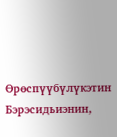Өрөспүүбүлүкэтин Бэрэсидьиэнин,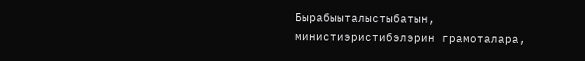Бырабыыталыстыбатын, министиэристибэлэрин грамоталара,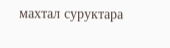махтал суруктара